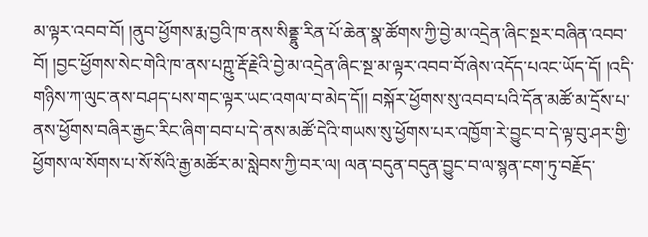མ་ལྟར་འབབ་བོ། །ནུབ་ཕྱོགས་རྨ་བྱའི་ཁ་ནས་སིནྡྷུ་རིན་པོ་ཆེན་སྣ་ཚོགས་ཀྱི་བྱེ་མ་འདྲེན་ཞིང་སྔར་བཞིན་འབབ་བོ། །བྱང་ཕྱོགས་སེང་གེའི་ཁ་ནས་པཀྵུ་རྡོ་རྗེའི་བྱེ་མ་འདྲེན་ཞིང་སྔ་མ་ལྟར་འབབ་བོ་ཞེས་འདོད་པའང་ཡོད་དོ། །འདི་གཉིས་ཀ་ལུང་ནས་བཤད་པས་གང་ལྟར་ཡང་འགལ་བ་མེད་དོ།། བསྐོར་ཕྱོགས་སུ་འབབ་པའི་དོན་མཚོ་མ་དྲོས་པ་ནས་ཕྱོགས་བཞིར་རྒྱང་རིང་ཞིག་བབ་པ་དེ་ནས་མཚོ་དེའི་གཡས་སུ་ཕྱོགས་པར་འཁྱོག་རེ་བྱུང་བ་དེ་ལྟ་བུ་ཤར་གྱི་ཕྱོགས་ལ་སོགས་པ་སོ་སོའི་རྒྱ་མཚོར་མ་སླེབས་ཀྱི་བར་ལ། ལན་བདུན་བདུན་བྱུང་བ་ལ་སྙན་ངག་ཏུ་བརྗོད་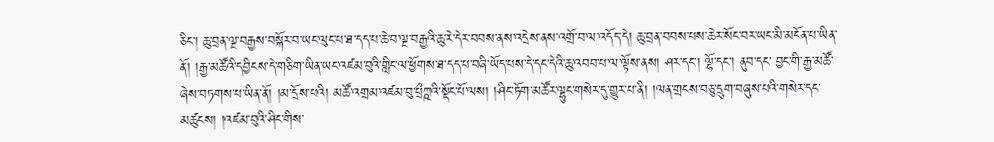ཅིང་། ཆུ་བྲན་ལྔ་བརྒྱས་བསྐོར་བ་ཡང་ལུང་པ་ཐ་དད་པ་ཆེ་བ་ལྔ་བརྒྱའི་ཆུ་རེ་དེར་བབས་ནས་འདྲེས་ནས་འགྲོ་བ་ལ་འདོད་དེ། ཆུ་བྲན་བབས་པས་ཆེར་སོང་བར་ཡང་མི་མངོན་པ་ཡིན་ནོ། །རྒྱ་མཚོའི་དབྱིངས་དེ་གཅིག་ཡིན་ཡང་འཛམ་བུའི་གླིང་ལ་ཕྱོགས་ཐ་དད་པ་བཞི་ཡོད་པས་དེ་དང་དེའི་ཆུ་འབབ་པ་ལ་ལྟོས་ནས། ཤར་དང་། ལྷོ་དང་། ནུབ་དང་ བྱང་གི་རྒྱ་མཚོ་ཞེས་བཏགས་པ་ཡིན་ནོ། །མ་དྲོས་པའི། མཚོ་འགྲམ་འཛམ་བུ་པྲྀཀྵའི་སྡོང་པོ་ལས། །ཤིང་ཏོག་མཚོར་ལྷུང་གསེར་དུ་གྱུར་པ་ནི། །ལན་གྲངས་བཅུ་དྲུག་བཞུས་པའི་གསེར་དང་མཚུངས། །འཛམ་བུའི་ཤིང་གིས་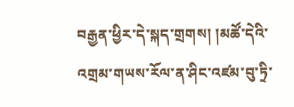བརྒྱན་ཕྱིར་དེ་སྐད་གྲགས། །མཚོ་དེའི་འགྲམ་གཡས་རོལ་ན་ཤིང་འཛམ་བུ་ཏྲི་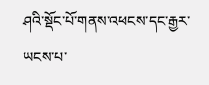ཤའི་སྡོང་པོ་གནས་འཕངས་དང་རྒྱར་ཡངས་པ་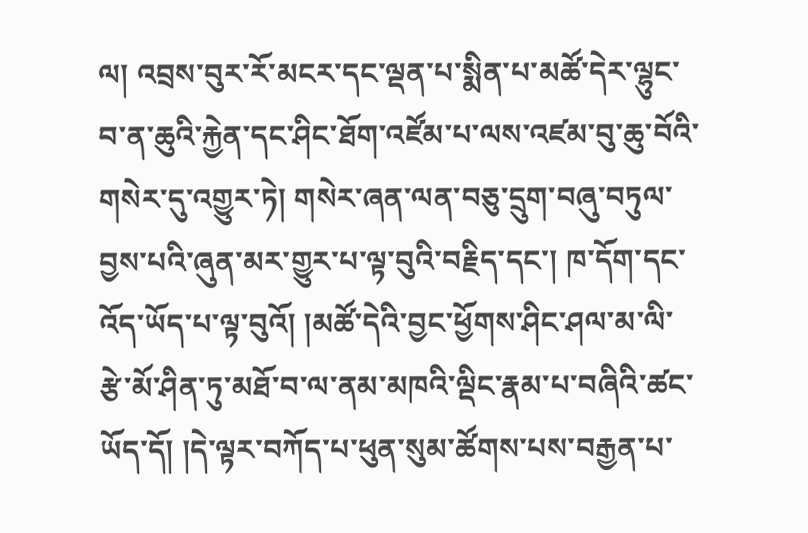ལ། འབྲས་བུར་རོ་མངར་དང་ལྡན་པ་སྨིན་པ་མཚོ་དེར་ལྷུང་བ་ན་ཆུའི་རྐྱེན་དང་ཤིང་ཐོག་འཛོམ་པ་ལས་འཛམ་བུ་ཆུ་བོའི་གསེར་དུ་འགྱུར་ཏེ། གསེར་ཞན་ལན་བཅུ་དྲུག་བཞུ་བཏུལ་བྱས་པའི་ཞུན་མར་གྱུར་པ་ལྟ་བུའི་བརྗིད་དང་། ཁ་དོག་དང་འོད་ཡོད་པ་ལྟ་བུའོ། །མཚོ་དེའི་བྱང་ཕྱོགས་ཤིང་ཤལ་མ་ལི་རྩེ་མོ་ཤིན་ཏུ་མཐོ་བ་ལ་ནམ་མཁའི་ལྡིང་རྣམ་པ་བཞིའི་ཚང་ཡོད་དོ། །དེ་ལྟར་བཀོད་པ་ཕུན་སུམ་ཚོགས་པས་བརྒྱན་པ་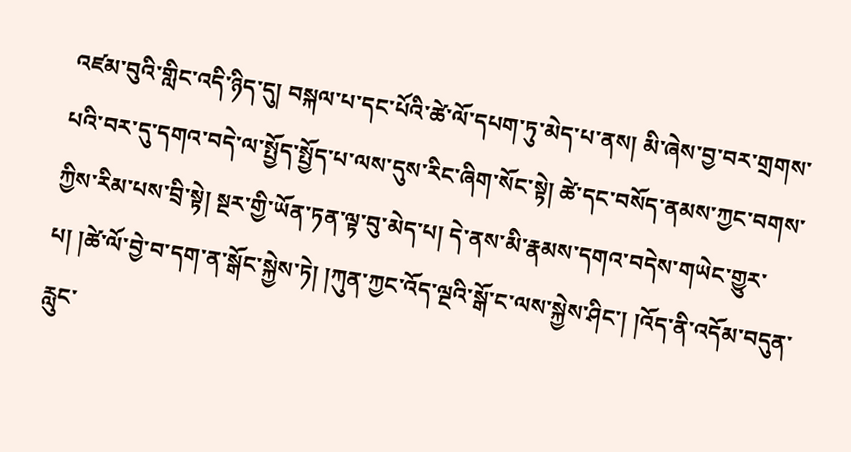འཛམ་བུའི་གླིང་འདི་ཉིད་དུ། བསྐལ་པ་དང་པོའི་ཚེ་ལོ་དཔག་ཏུ་མེད་པ་ནས། མི་ཞེས་བྱ་བར་གྲགས་པའི་བར་དུ་དགའ་བདེ་ལ་སྤྱོད་སྤྱོད་པ་ལས་དུས་རིང་ཞིག་སོང་སྟེ། ཚེ་དང་བསོད་ནམས་ཀྱང་བགས་ཀྱིས་རིམ་པས་བྲི་སྟེ། སྔར་གྱི་ཡོན་ཏན་ལྟ་བུ་མེད་པ། དེ་ནས་མི་རྣམས་དགའ་བདེས་གཡེང་གྱུར་པ། །ཚེ་ལོ་བྱེ་བ་དག་ན་སྒོང་སྐྱེས་ཏེ། །ཀུན་ཀྱང་འོད་ལྔའི་སྒོ་ང་ལས་སྐྱེས་ཤིང་། །འོད་ནི་འདོམ་བདུན་རླུང་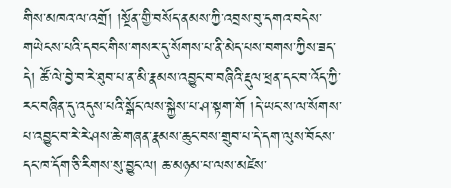གིས་མཁའ་ལ་འགྲོ། །སྔོན་གྱི་བསོད་ནམས་ཀྱི་འབྲས་བུ་དགའ་བདེས་གཡེངས་པའི་དབང་གིས་གསར་དུ་སོགས་པ་ནི་མེད་པས་བགས་ཀྱིས་ཟད་དེ། ཚོ་ལེ་བྱེ་བ་རེ་ཐུབ་པ་ན་མི་རྣམས་འབྱུང་བ་བཞིའི་རྡུལ་ཕྲན་དང་བ་འོད་ཀྱི་རང་བཞིན་དུ་འདུས་པའི་སྒོང་ལས་སྐྱེས་པ་ཤ་སྟག་གོ །དེ་ཡང་ས་ལ་སོགས་པ་འབྱུང་བ་རེ་རེ་ཤས་ཆེ་གཞན་རྣམས་ཆུང་བས་གྲུབ་པ་དེ་དག་ལུས་བོངས་དང་ཁ་དོག་ཅི་རིགས་སུ་བྱུང་ལ། ཆ་མཉམ་པ་ལས་མཛེས་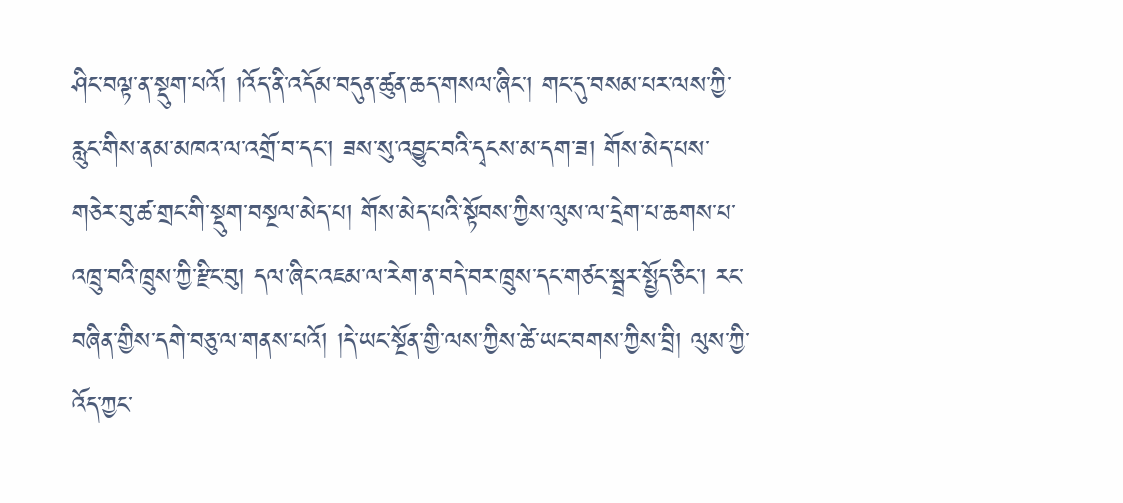ཤིང་བལྟ་ན་སྡུག་པའོ། །འོད་ནི་འདོམ་བདུན་ཚུན་ཆད་གསལ་ཞིང་། གང་དུ་བསམ་པར་ལས་ཀྱི་རླུང་གིས་ནམ་མཁའ་ལ་འགྲོ་བ་དང་། ཟས་སུ་འབྱུང་བའི་དྭངས་མ་དག་ཟ། གོས་མེད་པས་གཅེར་བུ་ཚ་གྲང་གི་སྡུག་བསྔལ་མེད་པ། གོས་མེད་པའི་སྟོབས་ཀྱིས་ལུས་ལ་དྲེག་པ་ཆགས་པ་འཁྲུ་བའི་ཁྲུས་ཀྱི་རྫིང་བུ། དལ་ཞིང་འཇམ་ལ་རེག་ན་བདེ་བར་ཁྲུས་དང་གཙང་སྦྲར་སྤྱོད་ཅིང་། རང་བཞིན་གྱིས་དགེ་བཅུ་ལ་གནས་པའོ། །དེ་ཡང་སྔོན་གྱི་ལས་ཀྱིས་ཚེ་ཡང་བགས་ཀྱིས་བྲི། ལུས་ཀྱི་འོད་ཀྱང་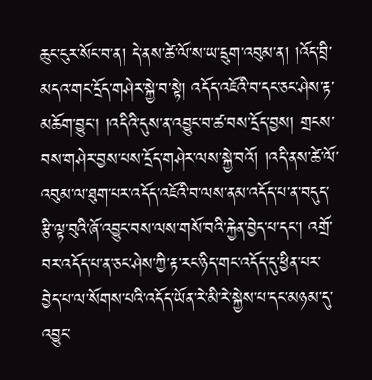ཆུང་ངུར་སོང་བ་ན། དེ་ནས་ཚེ་ལོ་ས་ཡ་དྲུག་འབུམ་ན། །འོད་བྲི་མདའ་གང་དྲོད་གཤེར་སྐྱེ་བ་སྟེ། འདོད་འཇོའི་བ་དང་ཅང་ཤེས་རྟ་མཆོག་བྱུང། །འདིའི་དུས་ན་འབྱུང་བ་ཚ་བས་དྲོད་བྱས། གྲངས་བས་གཤེར་བྱས་པས་དྲོད་གཤེར་ལས་སྐྱེ་བའོ། །འདི་ནས་ཚེ་ལོ་འབུམ་ལ་ཐུག་པར་འདོད་འཇོའི་བ་ལས་ནམ་འདོད་པ་ན་བདུད་རྩི་ལྟ་བུའི་ཞོ་འབྱུང་བས་ལས་གསོ་བའི་རྐྱེན་བྱེད་པ་དང་། འགྲོ་བར་འདོད་པ་ན་ཅང་ཤེས་ཀྱི་རྟ་རང་ཉིད་གང་འདོད་དུ་ཕྱིན་པར་བྱེད་པ་ལ་སོགས་པའི་འདོད་ཡོན་རེ་མི་རེ་སྐྱེས་པ་དང་མཉམ་དུ་འབྱུང་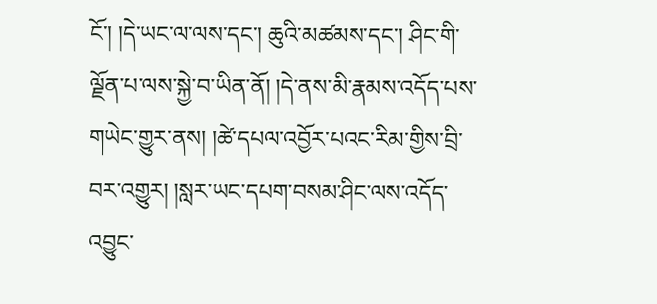ངོ་། །དེ་ཡང་ལ་ལས་དང་། ཆུའི་མཚམས་དང་། ཤིང་གི་ལྗོན་པ་ལས་སྐྱེ་བ་ཡིན་ནོ། །དེ་ནས་མི་རྣམས་འདོད་པས་གཡེང་གྱུར་ནས། །ཚེ་དཔལ་འབྱོར་པའང་རིམ་གྱིས་བྲི་བར་འགྱུར། །སླར་ཡང་དཔག་བསམ་ཤིང་ལས་འདོད་འབྱུང་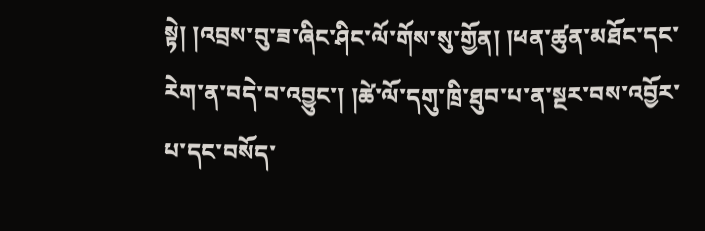སྟེ། །འབྲས་བུ་ཟ་ཞིང་ཤིང་ལོ་གོས་སུ་གྱོན། །ཕན་ཚུན་མཐོང་དང་རེག་ན་བདེ་བ་འབྱུང་། །ཚེ་ལོ་དགུ་ཁྲི་ཐུབ་པ་ན་སྔར་བས་འབྱོར་པ་དང་བསོད་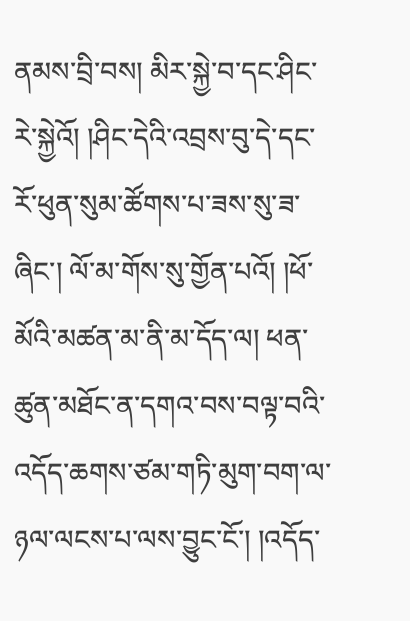ནམས་བྲི་བས། མིར་སྐྱེ་བ་དང་ཤིང་རེ་སྐྱེའོ། །ཤིང་དེའི་འབྲས་བུ་དེ་དང་རོ་ཕུན་སུམ་ཚོགས་པ་ཟས་སུ་ཟ་ཞིང་། ལོ་མ་གོས་སུ་གྱོན་པའོ། །ཕོ་མོའི་མཚན་མ་ནི་མ་དོད་ལ། ཕན་ཚུན་མཐོང་ན་དགའ་བས་བལྟ་བའི་འདོད་ཆགས་ཙམ་གཏི་མུག་བག་ལ་ཉལ་ལངས་པ་ལས་བྱུང་ངོ་། །འདོད་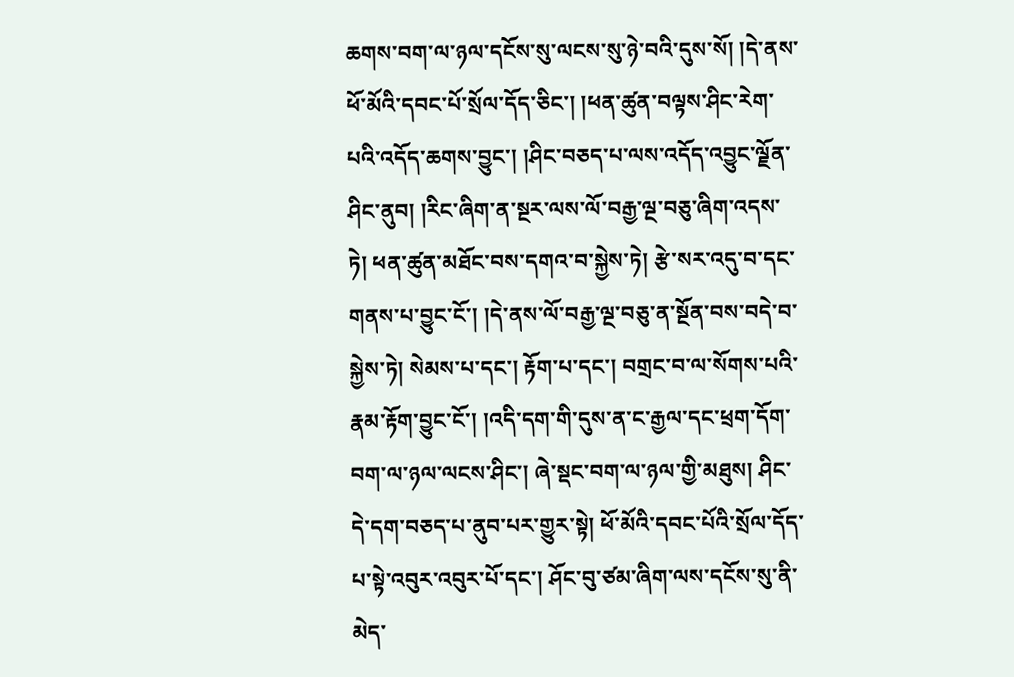ཆགས་བག་ལ་ཉལ་དངོས་སུ་ལངས་སུ་ཉེ་བའི་དུས་སོ། །དེ་ནས་ཕོ་མོའི་དབང་པོ་སྲོལ་དོད་ཅིང་། །ཕན་ཚུན་བལྟས་ཤིང་རེག་པའི་འདོད་ཆགས་བྱུང་། །ཤིང་བཅད་པ་ལས་འདོད་འབྱུང་ལྗོན་ཤིང་ནུབ། །རིང་ཞིག་ན་སྔར་ལས་ལོ་བརྒྱ་ལྔ་བཅུ་ཞིག་འདས་ཏེ། ཕན་ཚུན་མཐོང་བས་དགའ་བ་སྐྱེས་ཏེ། རྩེ་སར་འདུ་བ་དང་གནས་པ་བྱུང་ངོ་། །དེ་ནས་ལོ་བརྒྱ་ལྔ་བཅུ་ན་སྔོན་བས་བདེ་བ་སྐྱེས་ཏེ། སེམས་པ་དང་། རྟོག་པ་དང་། བགྲང་བ་ལ་སོགས་པའི་རྣམ་རྟོག་བྱུང་ངོ་། །འདི་དག་གི་དུས་ན་ང་རྒྱལ་དང་ཕྲག་དོག་བག་ལ་ཉལ་ལངས་ཤིང་། ཞེ་སྡང་བག་ལ་ཉལ་གྱི་མཐུས། ཤིང་དེ་དག་བཅད་པ་ནུབ་པར་གྱུར་སྟེ། ཕོ་མོའི་དབང་པོའི་སྲོལ་དོད་པ་སྟེ་འབུར་འབུར་པོ་དང་། ཤོང་བུ་ཙམ་ཞིག་ལས་དངོས་སུ་ནི་མེད་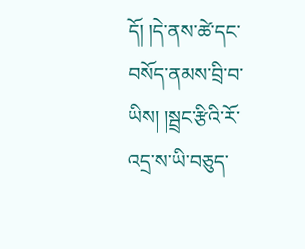དོ། །དེ་ནས་ཚེ་དང་བསོད་ནམས་བྲི་བ་ཡིས། །སྦྲང་རྩིའི་རོ་འདྲ་ས་ཡི་བཅུད་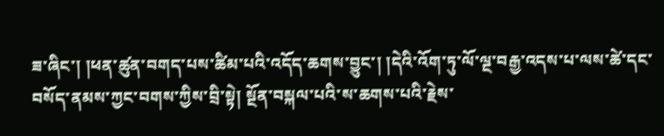ཟ་ཞིང་། །ཕན་ཚུན་བགད་པས་ཚིམ་པའི་འདོད་ཆགས་བྱུང་། །དེའི་འོག་ཏུ་ལོ་ལྔ་བརྒྱ་འདས་པ་ལས་ཚེ་དང་བསོད་ནམས་ཀྱང་བགས་ཀྱིས་བྲི་སྟེ། སྔོན་བསྐལ་པའི་ས་ཆགས་པའི་རྗེས་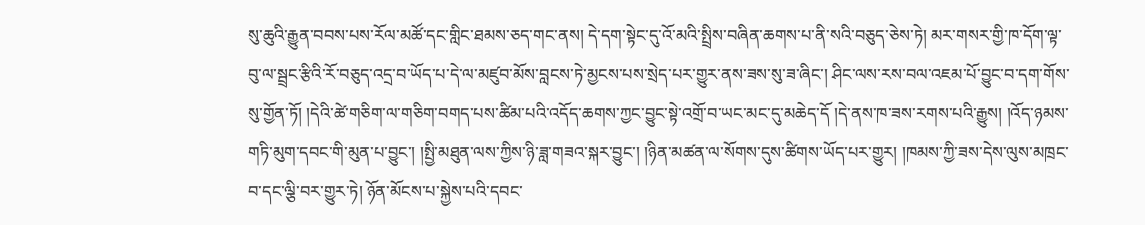སུ་ཆུའི་རྒྱུན་བབས་པས་རོལ་མཚོ་དང་གླིང་ཐམས་ཅད་གང་ནས། དེ་དག་སྟེང་དུ་འོ་མའི་སྤྲིས་བཞིན་ཆགས་པ་ནི་སའི་བཅུད་ཅེས་ཏེ། མར་གསར་གྱི་ཁ་དོག་ལྟ་བུ་ལ་སྦྲང་རྩིའི་རོ་བཅུད་འདྲ་བ་ཡོད་པ་དེ་ལ་མཛུབ་མོས་བླངས་ཏེ་མྱངས་པས་སྲེད་པར་གྱུར་ནས་ཟས་སུ་ཟ་ཞིང་། ཤིང་ལས་རས་བལ་འཇམ་པོ་བྱུང་བ་དག་གོས་སུ་གྱོན་ཏོ། །དེའི་ཚེ་གཅིག་ལ་གཅིག་བགད་པས་ཚིམ་པའི་འདོད་ཆགས་ཀྱང་བྱུང་སྟེ་འགྲོ་བ་ཡང་མང་དུ་མཆེད་དོ །དེ་ནས་ཁ་ཟས་རགས་པའི་རྒྱུས། །འོད་ཉམས་གཏི་མུག་དབང་གི་མུན་པ་བྱུང་། །སྤྱི་མཐུན་ལས་ཀྱིས་ཉི་ཟླ་གཟའ་སྐར་བྱུང་། །ཉིན་མཚན་ལ་སོགས་དུས་ཚིགས་ཡོད་པར་གྱུར། །ཁམས་ཀྱི་ཟས་དེས་ལུས་མཁྲང་བ་དང་ལྕི་བར་གྱུར་ཏེ། ཉོན་མོངས་པ་སྐྱེས་པའི་དབང་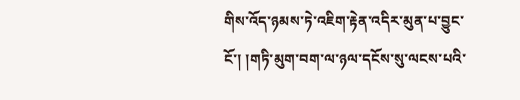གིས་འོད་ཉམས་ཏེ་འཇིག་རྟེན་འདིར་མུན་པ་བྱུང་ངོ་། །གཏི་མུག་བག་ལ་ཉལ་དངོས་སུ་ལངས་པའི་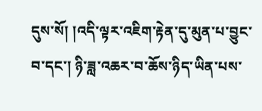དུས་སོ། །འདི་ལྟར་འཇིག་རྟེན་དུ་མུན་པ་བྱུང་བ་དང་། ཉི་ཟླ་འཆར་བ་ཆོས་ཉིད་ཡིན་པས་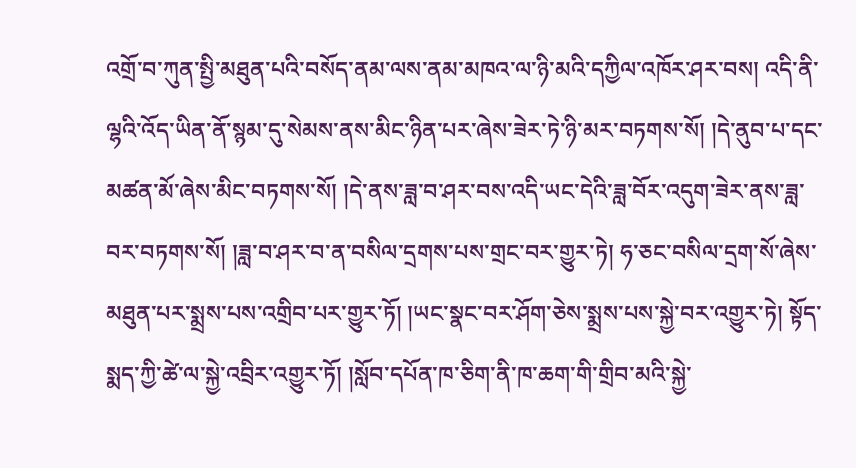འགྲོ་བ་ཀུན་སྤྱི་མཐུན་པའི་བསོད་ནམ་ལས་ནམ་མཁའ་ལ་ཉི་མའི་དཀྱིལ་འཁོར་ཤར་བས། འདི་ནི་ལྷའི་འོད་ཡིན་ནོ་སྙམ་དུ་སེམས་ནས་མིང་ཉིན་པར་ཞེས་ཟེར་ཏེ་ཉི་མར་བཏགས་སོ། །དེ་ནུབ་པ་དང་མཚན་མོ་ཞེས་མིང་བཏགས་སོ། །དེ་ནས་ཟླ་བ་ཤར་བས་འདི་ཡང་དེའི་ཟླ་བོར་འདུག་ཟེར་ནས་ཟླ་བར་བཏགས་སོ། །ཟླ་བ་ཤར་བ་ན་བསིལ་དྲགས་པས་གྲང་བར་གྱུར་ཏེ། ཧ་ཅང་བསིལ་དྲག་སོ་ཞེས་མཐུན་པར་སྨྲས་པས་འགྲིབ་པར་གྱུར་ཏོ། །ཡང་སྣང་བར་ཤོག་ཅེས་སྨྲས་པས་སྐྱེ་བར་འགྱུར་ཏེ། སྟོད་སྨད་ཀྱི་ཚེ་ལ་སྐྱེ་འབྲིར་འགྱུར་ཏོ། །སློབ་དཔོན་ཁ་ཅིག་ནི་ཁ་ཆག་གི་གྲིབ་མའི་སྐྱེ་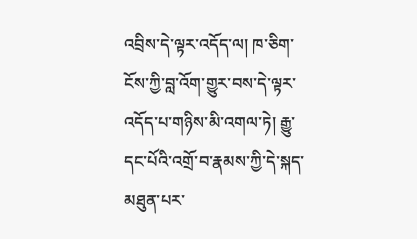འབྲིས་དེ་ལྟར་འདོད་ལ། ཁ་ཅིག་ངོས་ཀྱི་བླ་འོག་གྱུར་བས་དེ་ལྟར་འདོད་པ་གཉིས་མི་འགལ་ཏེ། རྒྱུ་དང་པོའི་འགྲོ་བ་རྣམས་ཀྱི་དེ་སྐད་མཐུན་པར་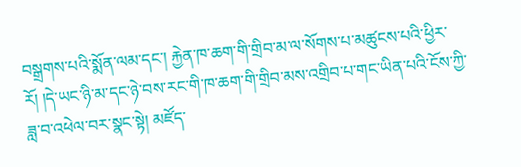བསྒྲགས་པའི་སྨོན་ལམ་དང་། རྐྱེན་ཁ་ཆག་གི་གྲིབ་མ་ལ་སོགས་པ་མཚུངས་པའི་ཕྱིར་རོ། །དེ་ཡང་ཉི་མ་དང་ཉེ་བས་རང་གི་ཁ་ཆག་གི་གྲིབ་མས་འགྲིབ་པ་གང་ཡིན་པའི་ངོས་ཀྱི་ཟླ་བ་འཕེལ་བར་སྣང་སྟེ། མཛོད་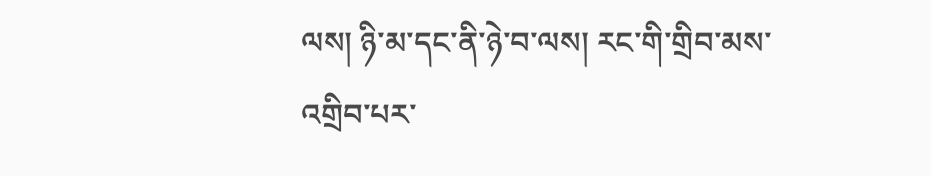ལས། ཉི་མ་དང་ནི་ཉེ་བ་ལས། རང་གི་གྲིབ་མས་འགྲིབ་པར་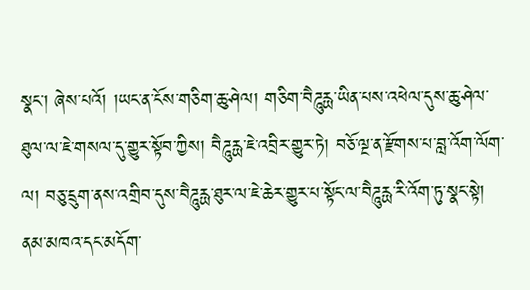སྣང་། ཞེས་པའོ། །ཡང་ན་ངོས་གཅིག་ཆུ་ཤེལ། གཅིག་བཻཌཱུརྻ་ཡིན་པས་འཕེལ་དུས་ཆུ་ཤེལ་ཐུལ་ལ་ཇེ་གསལ་དུ་གྱུར་སྟོབ་ཀྱིས། བཻཌཱུརྻ་ཇེ་འབྲིར་གྱུར་ཏེ། བཅོ་ལྔ་ན་རྫོགས་པ་བླ་འོག་ལོག་ལ། བཅུ་དྲུག་ནས་འགྲིབ་དུས་བཻཌཱུརྻ་ཐུར་ལ་ཇེ་ཆེར་གྱུར་པ་སྟོང་ལ་བཻཌཱུརྻ་རི་འོག་ཏུ་སྣང་སྟེ། ནམ་མཁའ་དང་མདོག་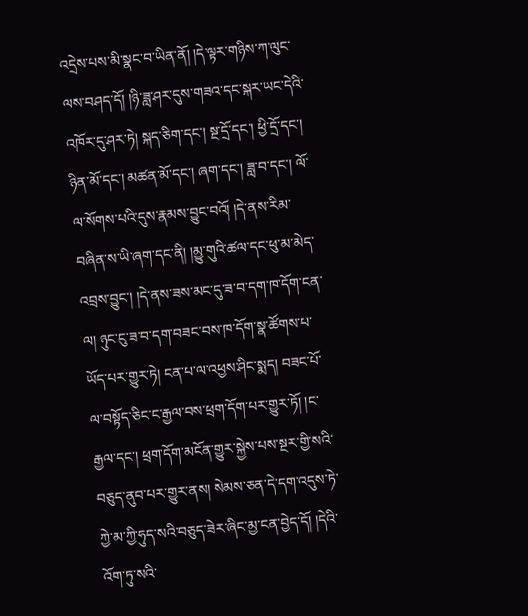འདྲེས་པས་མི་སྣང་བ་ཡིན་ནོ། །དེ་ལྟར་གཉིས་ཀ་ལུང་ལས་བཤད་དོ། །ཉི་ཟླ་ཤར་དུས་གཟའ་དང་སྐར་ཡང་དེའི་འཁོར་དུ་ཤར་ཏེ། སྐད་ཅིག་དང་། སྔ་དྲོ་དང་། ཕྱི་དྲོ་དང་། ཉིན་མོ་དང་། མཚན་མོ་དང་། ཞག་དང་། ཟླ་བ་དང་། ལོ་ལ་སོགས་པའི་དུས་རྣམས་བྱུང་བའོ། །དེ་ནས་རིམ་བཞིན་ས་ཡི་ཞག་དང་ནི། །མྱུ་གུའི་ཚལ་དང་ཕུ་མ་མེད་འབྲས་བྱུང་། །དེ་ནས་ཟས་མང་དུ་ཟ་བ་དག་ཁ་དོག་ངན་ལ། ཉུང་ངུ་ཟ་བ་དག་བཟང་བས་ཁ་དོག་སྣ་ཚོགས་པ་ཡོད་པར་གྱུར་ཏེ། ངན་པ་ལ་འཕྱས་ཤིང་སྨད། བཟང་པོ་ལ་བསྟོད་ཅིང་ང་རྒྱལ་བས་ཕྲག་དོག་པར་གྱུར་ཏོ། །ང་རྒྱལ་དང་། ཕྲག་དོག་མངོན་གྱུར་སྐྱེས་པས་སྔར་གྱི་སའི་བཅུད་ནུབ་པར་གྱུར་ནས། སེམས་ཅན་དེ་དག་འདུས་ཏེ་ཀྱེ་མ་ཀྱི་ཧུད་སའི་བཅུད་ཟེར་ཞིང་མྱ་ངན་བྱེད་དོ། །དེའི་འོག་ཏུ་སའི་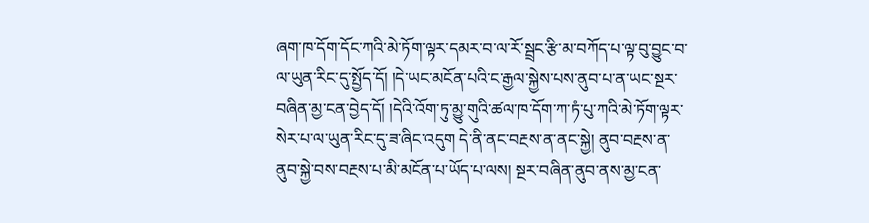ཞག་ཁ་དོག་དོང་ཀའི་མེ་ཏོག་ལྟར་དམར་བ་ལ་རོ་སྦྲང་རྩི་མ་བཀོད་པ་ལྟ་བུ་བྱུང་བ་ལ་ཡུན་རིང་དུ་སྤྱོད་དོ། །དེ་ཡང་མངོན་པའི་ང་རྒྱལ་སྐྱེས་པས་ནུབ་པ་ན་ཡང་སྔར་བཞིན་མྱ་ངན་བྱེད་དོ། །དེའི་འོག་ཏུ་མྱུ་གུའི་ཚལ་ཁ་དོག་ཀ་ཏཾ་པུ་ཀའི་མེ་ཏོག་ལྟར་སེར་པ་ལ་ཡུན་རིང་དུ་ཟ་ཞིང་འདུག དེ་ནི་ནང་བརྔས་ན་ནང་སྐྱེ། ནུབ་བརྔས་ན་ནུབ་སྐྱེ་བས་བརྔས་པ་མི་མངོན་པ་ཡོད་པ་ལས། སྔར་བཞིན་ནུབ་ནས་མྱ་ངན་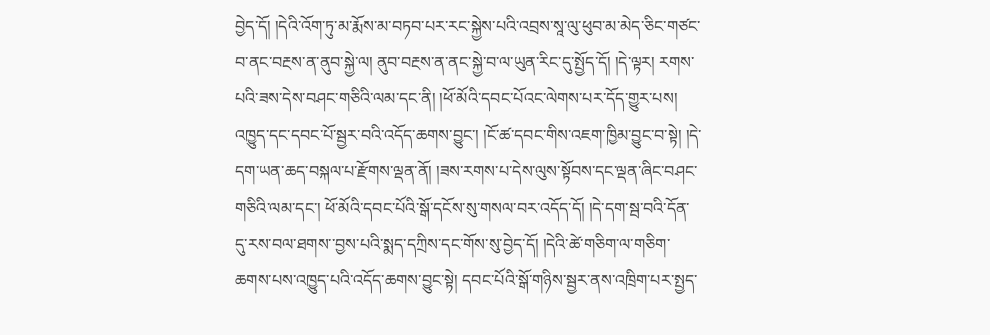བྱེད་དོ། །དེའི་འོག་ཏུ་མ་རྨོས་མ་བཏབ་པར་རང་སྐྱེས་པའི་འབྲས་སཱ་ལུ་ཕུབ་མ་མེད་ཅིང་གཙང་བ་ནང་བརྔས་ན་ནུབ་སྐྱེ་ལ། ནུབ་བརྔས་ན་ནང་སྐྱེ་བ་ལ་ཡུན་རིང་དུ་སྤྱོད་དོ། །དེ་ལྟར། རགས་པའི་ཟས་དེས་བཤང་གཅིའི་ལམ་དང་ནི། །ཕོ་མོའི་དབང་པོའང་ལེགས་པར་དོད་གྱུར་པས། འཁྱུད་དང་དབང་པོ་སྦྱར་བའི་འདོད་ཆགས་བྱུང་། །ངོ་ཚ་དབང་གིས་འཇག་ཁྱིམ་བྱུང་བ་སྟེ། །དེ་དག་ཡན་ཆད་བསྐལ་པ་རྫོགས་ལྡན་ནོ། །ཟས་རགས་པ་དེས་ལུས་སྟོབས་དང་ལྡན་ཞིང་བཤང་གཅིའི་ལམ་དང་། ཕོ་མོའི་དབང་པོའི་སྒོ་དངོས་སུ་གསལ་བར་འདོད་དོ། །དེ་དག་སྦ་བའི་དོན་དུ་རས་བལ་ཐགས་་བྱས་པའི་སྨད་དཀྲིས་དང་གོས་སུ་བྱེད་དོ། །དེའི་ཚེ་གཅིག་ལ་གཅིག་ཆགས་པས་འཁྱུད་པའི་འདོད་ཆགས་བྱུང་སྟེ། དབང་པོའི་སྒོ་གཉིས་སྦྱར་ནས་འཁྲིག་པར་སྤྱད་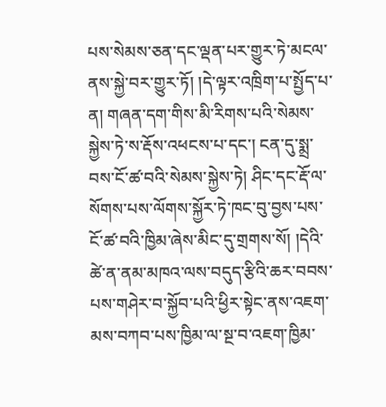པས་སེམས་ཅན་དང་ལྡན་པར་གྱུར་ཏེ་མངལ་ནས་སྐྱེ་བར་གྱུར་ཏོ། །དེ་ལྟར་འཁྲིག་པ་སྤྱོད་པ་ན། གཞན་དག་གིས་མི་རིགས་པའི་སེམས་སྐྱེས་ཏེ་ས་རྡོས་འཕངས་པ་དང་། ངན་དུ་སྨྲ་བས་ངོ་ཚ་བའི་སེམས་སྐྱེས་ཏེ། ཤིང་དང་རྡོ་ལ་སོགས་པས་ལོགས་སྐྱོར་ཏེ་ཁང་བུ་བྱས་པས་ངོ་ཚ་བའི་ཁྱིམ་ཞེས་མིང་དུ་གྲགས་སོ། །དེའི་ཚེ་ན་ནམ་མཁའ་ལས་བདུད་རྩིའི་ཆར་བབས་པས་གཤེར་བ་སྐྱོབ་པའི་ཕྱིར་སྟེང་ནས་འཇག་མས་བཀབ་པས་ཁྱིམ་ལ་སྔ་བ་འཇག་ཁྱིམ་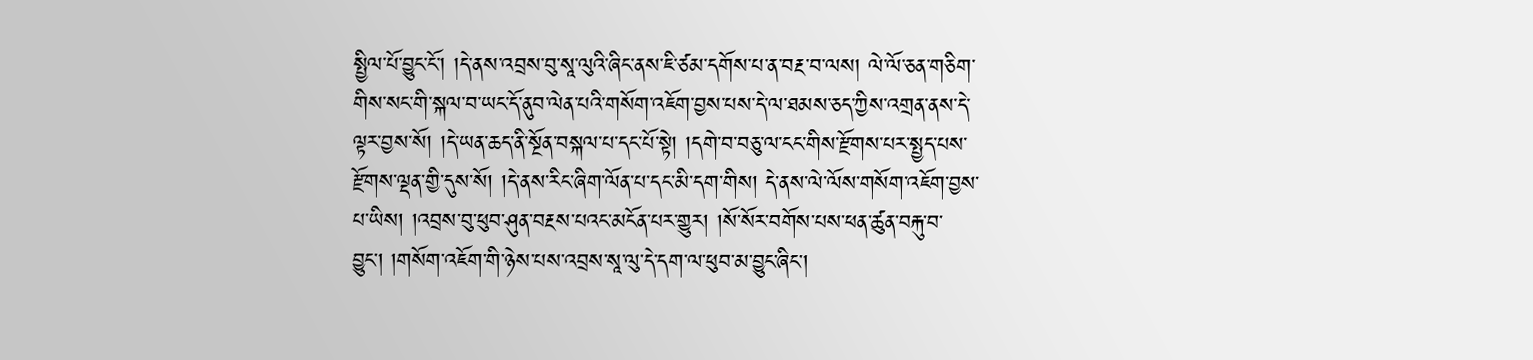སྤྱིལ་པོ་བྱུང་ངོ་། །དེ་ནས་འབྲས་བུ་སཱ་ལུའི་ཞིང་ནས་ཇི་ཙམ་དགོས་པ་ན་བརྔ་བ་ལས། ལེ་ལོ་ཅན་གཅིག་གིས་སང་གི་སྐལ་བ་ཡང་དོ་ནུབ་ལེན་པའི་གསོག་འཇོག་བྱས་པས་དེ་ལ་ཐམས་ཅད་ཀྱིས་འགྲན་ནས་དེ་ལྟར་བྱས་སོ། །དེ་ཡན་ཆད་ནི་སྔོན་བསྐལ་པ་དང་པོ་སྟེ། །དགེ་བ་བཅུ་ལ་ངང་གིས་རྫོགས་པར་སྤྱད་པས་རྫོགས་ལྡན་གྱི་དུས་སོ། །དེ་ནས་རིང་ཞིག་ལོན་པ་དང་མི་དག་གིས། དེ་ནས་ལེ་ལོས་གསོག་འཇོག་བྱས་པ་ཡིས། །འབྲས་བུ་ཕུབ་ཤུན་བརྔས་པའང་མངོན་པར་གྱུར། །སོ་སོར་བགོས་པས་ཕན་ཚུན་བརྐུ་བ་བྱུང་། །གསོག་འཇོག་གི་ཉེས་པས་འབྲས་སཱ་ལུ་དེ་དག་ལ་ཕུབ་མ་བྱུང་ཞིང་།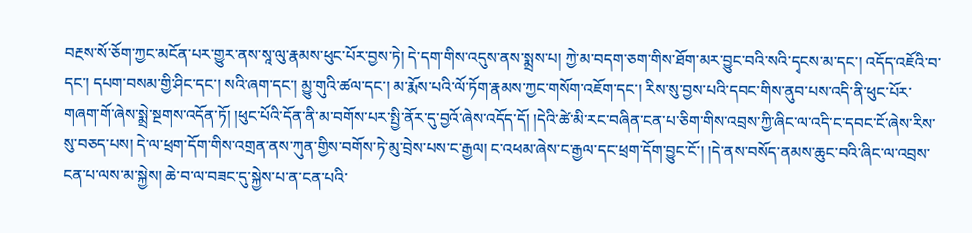བརྔས་སོ་ཅོག་ཀྱང་མངོན་པར་གྱུར་ནས་སཱ་ལུ་རྣམས་ཕུང་པོར་བྱས་ཏེ། དེ་དག་གིས་འདུས་ནས་སྨྲས་པ། ཀྱེ་མ་བདག་ཅག་གིས་ཐོག་མར་བྱུང་བའི་སའི་དྭངས་མ་དང་། འདོད་འཇོའི་བ་དང་། དཔག་བསམ་གྱི་ཤིང་དང་། སའི་ཞག་དང་། མྱུ་གུའི་ཚལ་དང་། མ་རྨོས་པའི་ལོ་ཏོག་རྣམས་ཀྱང་གསོག་འཇོག་དང་། རིས་སུ་བྱས་པའི་དབང་གིས་ནུབ་པས་འདི་ནི་ཕུང་པོར་གཞག་གོ་ཞེས་སྨྲེ་སྔགས་འདོན་ཏོ། །ཕུང་པོའི་དོན་ནི་མ་བགོས་པར་སྤྱི་ནོར་དུ་བྱའོ་ཞེས་འདོད་དོ། །དེའི་ཚེ་མི་རང་བཞིན་ངན་པ་ཅིག་གིས་འབྲས་ཀྱི་ཞིང་ལ་འདི་ང་དབང་ངོ་ཞེས་རིས་སུ་བཅད་པས། དེ་ལ་ཕྲག་དོག་གིས་འགྲན་ནས་ཀུན་གྱིས་བགོས་ཏེ་མུ་བྲེས་པས་ང་རྒྱལ། ང་འཕམ་ཞེས་ང་རྒྱལ་དང་ཕྲག་དོག་བྱུང་ངོ་། །དེ་ནས་བསོད་ནམས་ཆུང་བའི་ཞིང་ལ་འབྲས་ངན་པ་ལས་མ་སྐྱེས། ཆེ་བ་ལ་བཟང་དུ་སྐྱེས་པ་ན་ངན་པའི་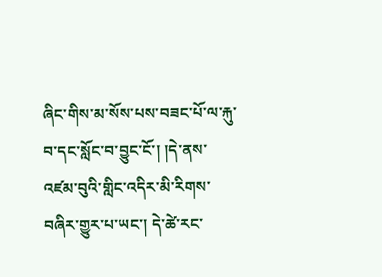ཞིང་གིས་མ་སོས་པས་བཟང་པོ་ལ་རྐུ་བ་དང་སློང་བ་བྱུང་ངོ་། །དེ་ནས་འཛམ་བུའི་གླིང་འདིར་མི་རིགས་བཞིར་གྱུར་པ་ཡང་། དེ་ཚེ་རང་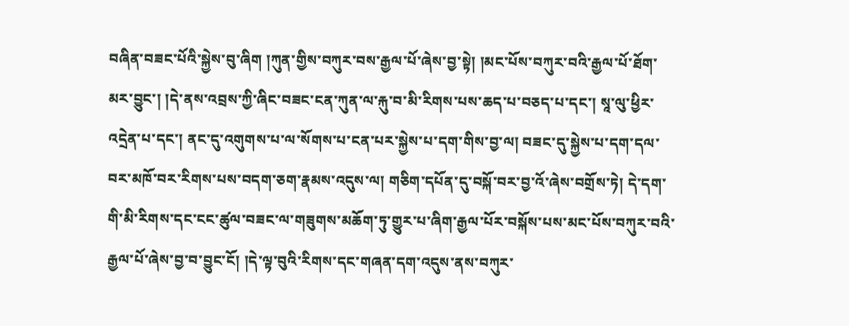བཞིན་བཟང་པོའི་སྐྱེས་བུ་ཞིག །ཀུན་གྱིས་བཀུར་བས་རྒྱལ་པོ་ཞེས་བྱ་སྟེ། །མང་པོས་བཀུར་བའི་རྒྱལ་པོ་ཐོག་མར་བྱུང་། །དེ་ནས་འབྲས་ཀྱི་ཞིང་བཟང་ངན་ཀུན་ལ་རྐུ་བ་མི་རིགས་པས་ཆད་པ་བཅད་པ་དང་། སཱ་ལུ་ཕྱིར་འདྲེན་པ་དང་། ནང་དུ་འགུགས་པ་ལ་སོགས་པ་ངན་པར་སྐྱེས་པ་དག་གིས་བྱ་ལ། བཟང་དུ་སྐྱེས་པ་དག་དལ་བར་མཁོ་བར་རིགས་པས་བདག་ཅག་རྣམས་འདུས་ལ། གཅིག་དཔོན་དུ་བསྐོ་བར་བྱ་འོ་ཞེས་བགྲོས་ཏེ། དེ་དག་གི་མི་རིགས་དང་ངང་ཚུལ་བཟང་ལ་གཟུགས་མཆོག་ཏུ་གྱུར་པ་ཞིག་རྒྱལ་པོར་བསྐོས་པས་མང་པོས་བཀུར་བའི་རྒྱལ་པོ་ཞེས་བྱ་བ་བྱུང་ངོ། །དེ་ལྟ་བུའི་རིགས་དང་གཞན་དག་འདུས་ནས་བཀུར་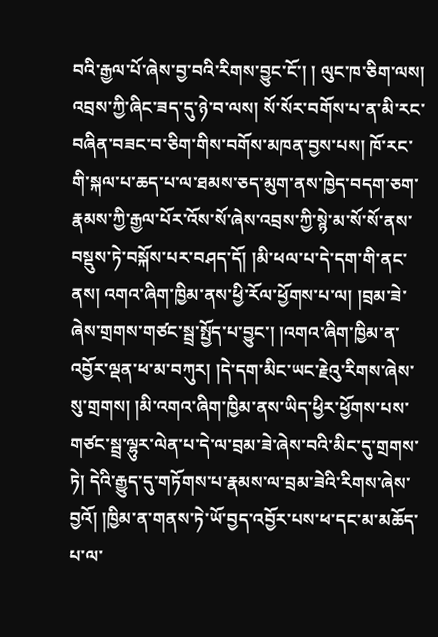བའི་རྒྱལ་པོ་ཞེས་བྱ་བའི་རིགས་བྱུང་ངོ་། ། ལུང་ཁ་ཅིག་ལས། འབྲས་ཀྱི་ཞིང་ཟད་དུ་ཉེ་བ་ལས། སོ་སོར་བགོས་པ་ན་མི་རང་བཞིན་བཟང་བ་ཅིག་གིས་བགོས་མཁན་བྱས་པས། ཁོ་རང་གི་སྐལ་པ་ཆད་པ་ལ་ཐམས་ཅད་མུག་ནས་ཁྱེད་བདག་ཅག་རྣམས་ཀྱི་རྒྱལ་པོར་འོས་སོ་ཞེས་འབྲས་ཀྱི་སྙེ་མ་སོ་སོ་ནས་བསྡུས་ཏེ་བསྐོས་པར་བཤད་དོ། །མི་ཕལ་པ་དེ་དག་གི་ནང་ནས། འགའ་ཞིག་ཁྱིམ་ནས་ཕྱི་རོལ་ཕྱོགས་པ་ལ། །བྲམ་ཟེ་ཞེས་གྲགས་གཙང་སྦྲ་སྤྱོད་པ་བྱུང་། །འགའ་ཞིག་ཁྱིམ་ན་འབྱོར་ལྡན་ཕ་མ་བཀུར། །དེ་དག་མིང་ཡང་རྗེའུ་རིགས་ཞེས་སུ་གྲགས། །མི་འགའ་ཞིག་ཁྱིམ་ནས་ཡིད་ཕྱིར་ཕྱོགས་པས་གཙང་སྦྲ་ལྷུར་ལེན་པ་དེ་ལ་བྲམ་ཟེ་ཞེས་བའི་མིང་དུ་གྲགས་ཏེ། དེའི་རྒྱུད་དུ་གཏོགས་པ་རྣམས་ལ་བྲམ་ཟེའི་རིགས་ཞེས་བྱའོ། །ཁྱིམ་ན་གནས་ཏེ་ཡོ་བྱད་འབྱོར་པས་ཕ་དང་མ་མཆོད་པ་ལ་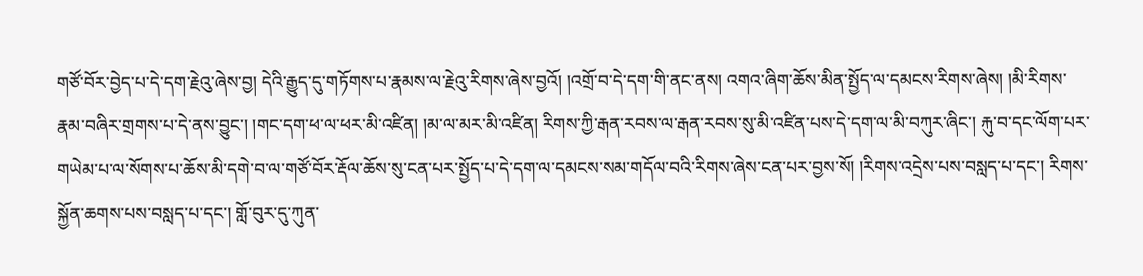གཙོ་བོར་བྱེད་པ་དེ་དག་རྗེའུ་ཞེས་བྱ། དེའི་རྒྱུད་དུ་གཏོགས་པ་རྣམས་ལ་རྗེའུ་རིགས་ཞེས་བྱའོ། །འགྲོ་བ་དེ་དག་གི་ནང་ནས། འགའ་ཞིག་ཆོས་མིན་སྤྱོད་ལ་དམངས་རིགས་ཞེས། །མི་རིགས་རྣམ་བཞིར་གྲགས་པ་དེ་ནས་བྱུང་། །གང་དག་ཕ་ལ་ཕར་མི་འཛིན། །མ་ལ་མར་མི་འཛིན། རིགས་ཀྱི་རྒན་རབས་ལ་རྒན་རབས་སུ་མི་འཛིན་པས་དེ་དག་ལ་མི་བཀུར་ཞིང་། རྐུ་བ་དང་ལོག་པར་གཡེམ་པ་ལ་སོགས་པ་ཆོས་མི་དགེ་བ་ལ་གཙོ་བོར་རྡོལ་ཆོས་སུ་ངན་པར་སྤྱོད་པ་དེ་དག་ལ་དམངས་སམ་གདོལ་བའི་རིགས་ཞེས་ངན་པར་བྱས་སོ། །རིགས་འདྲེས་པས་བསླད་པ་དང་། རིགས་སྐྱོན་ཆགས་པས་བསླད་པ་དང་། གློ་བུར་དུ་ཀུན་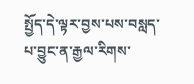སྤྱོད་དེ་ལྟར་བྱས་པས་བསླད་པ་བྱུང་ན་རྒྱལ་རིགས་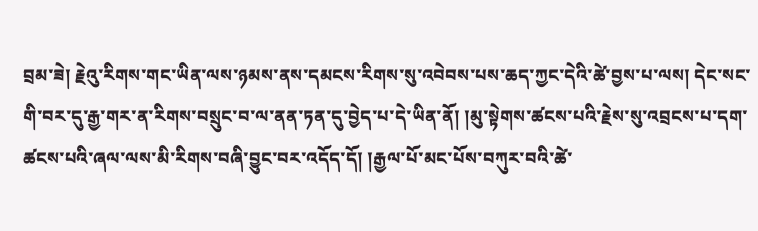བྲམ་ཟེ། རྗེའུ་རིགས་གང་ཡིན་ལས་ཉམས་ནས་དམངས་རིགས་སུ་འབེབས་པས་ཆད་ཀྱང་དེའི་ཚེ་བྱས་པ་ལས། དེང་སང་གི་བར་དུ་རྒྱ་གར་ན་རིགས་བསྲུང་བ་ལ་ནན་ཏན་དུ་བྱེད་པ་དེ་ཡིན་ནོ། །མུ་སྟེགས་ཚངས་པའི་རྗེས་སུ་འབྲངས་པ་དག་ཚངས་པའི་ཞལ་ལས་མི་རིགས་བཞི་བྱུང་བར་འདོད་དོ། །རྒྱལ་པོ་མང་པོས་བཀུར་བའི་ཚེ་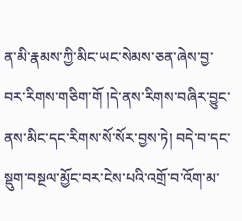ན་མི་རྣམས་ཀྱི་མིང་ཡང་སེམས་ཅན་ཞེས་བྱ་བར་རིགས་གཅིག་གོ །དེ་ནས་རིགས་བཞིར་བྱུང་ནས་མིང་དང་རིགས་སོ་སོར་བྱས་ཏེ། བདེ་བ་དང་སྡུག་བསྔལ་མྱོང་བར་ངེས་པའི་འགྲོ་བ་འོག་མ་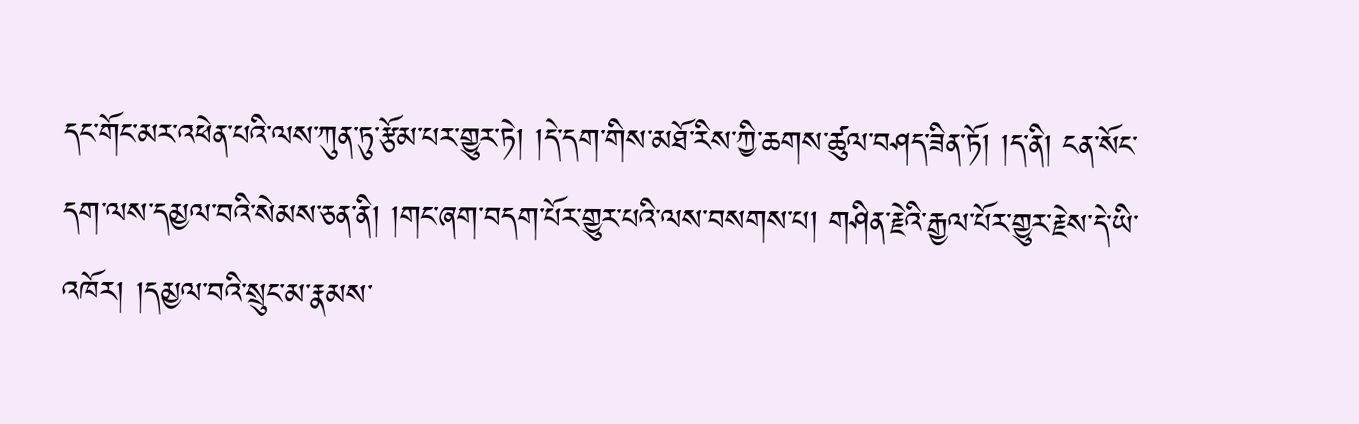དང་གོང་མར་འཕེན་པའི་ལས་ཀུན་ཏུ་རྩོམ་པར་གྱུར་ཏེ། །དེ་དག་གིས་མཐོ་རིས་ཀྱི་ཆགས་ཚུལ་བཤད་ཟིན་ཏོ། །ད་ནི། ངན་སོང་དག་ལས་དམྱལ་བའི་སེམས་ཅན་ནི། །གང་ཞག་བདག་པོར་གྱུར་པའི་ལས་བསགས་པ། གཤིན་རྗེའི་རྒྱལ་པོར་གྱུར་རྗེས་དེ་ཡི་འཁོར། །དམྱལ་བའི་སྲུང་མ་རྣམས་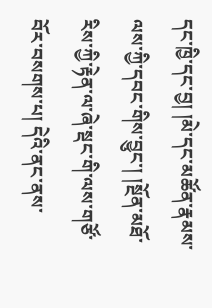དང་ཁྱི་དང་བྱ། །མེ་དང་མཚོན་རྣམས་ལས་ཀྱི་དབང་གིས་བྱུང་། །སྔོན་མཐོ་རིས་ཀྱི་རྟེན་ལ་ཞེ་སྡང་གི་ལས་གཙོ་བོར་བསགས་པ། དེའི་ནང་ནས་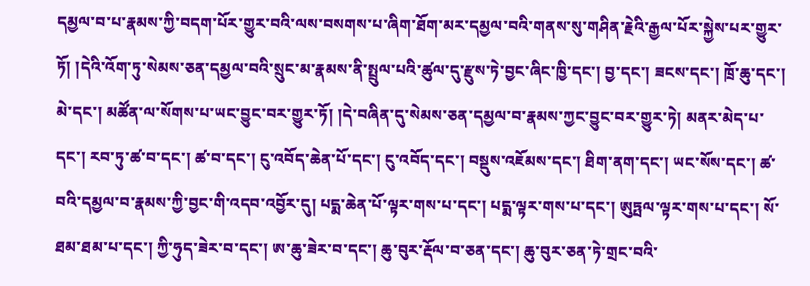དམྱལ་བ་པ་རྣམས་ཀྱི་བདག་པོར་གྱུར་བའི་ལས་བསགས་པ་ཞིག་ཐོག་མར་དམྱལ་བའི་གནས་སུ་གཤིན་རྗེའི་རྒྱལ་པོར་སྐྱེས་པར་གྱུར་ཏོ། །དེའི་འོག་ཏུ་སེམས་ཅན་དམྱལ་བའི་སྲུང་མ་རྣམས་ནི་སྤྲུལ་པའི་ཚུལ་དུ་རྫུས་ཏེ་བྱང་ཞིང་ཁྱི་དང་། བྱ་དང་། ཟངས་དང་། ཁྲོ་ཆུ་དང་། མེ་དང་། མཚོན་ལ་སོགས་པ་ཡང་བྱུང་བར་གྱུར་ཏོ། །དེ་བཞིན་དུ་སེམས་ཅན་དམྱལ་བ་རྣམས་ཀྱང་བྱུང་བར་གྱུར་ཏེ། མནར་མེད་པ་དང་། རབ་ཏུ་ཚ་བ་དང་། ཚ་བ་དང་། ངུ་འབོད་ཆེན་པོ་དང་། ངུ་འབོད་དང་། བསྡུས་འཇོམས་དང་། ཐིག་ནག་དང་། ཡང་སོས་དང་། ཚ་བའི་དམྱལ་བ་རྣམས་ཀྱི་བྱང་གི་འདབ་འབྱོར་དུ། པདྨ་ཆེན་པོ་ལྟར་གས་པ་དང་། པདྨ་ལྟར་གས་པ་དང་། ཨུཏྤལ་ལྟར་གས་པ་དང་། སོ་ཐམ་ཐམ་པ་དང་། ཀྱི་ཧུད་ཟེར་བ་དང་། ཨ་ཆུ་ཟེར་བ་དང་། ཆུ་བུར་རྡོལ་བ་ཅན་དང་། ཆུ་བུར་ཅན་ཏེ་གྲང་བའི་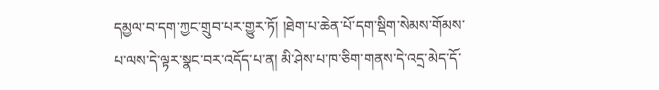དམྱལ་བ་དག་ཀྱང་གྲུབ་པར་གྱུར་ཏོ། །ཐེག་པ་ཆེན་པོ་དག་སྡིག་སེམས་གོམས་པ་ལས་དེ་ལྟར་སྣང་བར་འདོད་པ་ན། མི་ཤེས་པ་ཁ་ཅིག་གནས་དེ་འདྲ་མེད་དོ་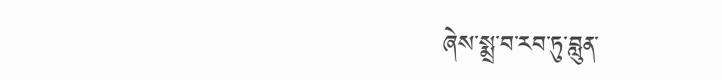ཞེས་སྨྲ་བ་རབ་ཏུ་བླུན་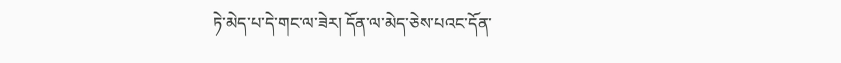ཏེ་མེད་པ་དེ་གང་ལ་ཟེར། དོན་ལ་མེད་ཅེས་པའང་དོན་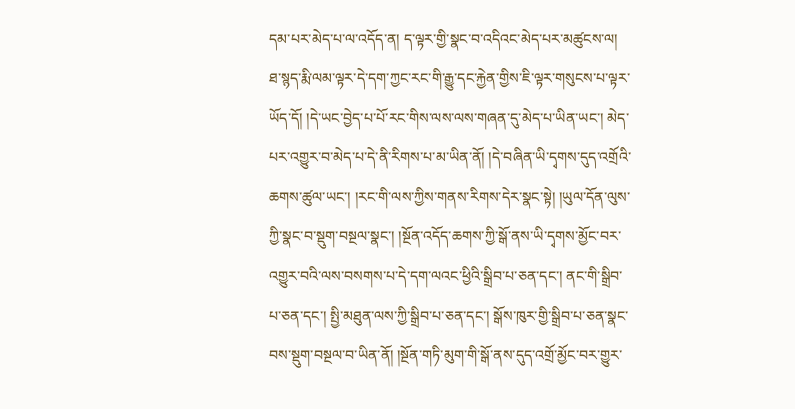དམ་པར་མེད་པ་ལ་འདོད་ན། ད་ལྟར་གྱི་སྣང་བ་འདིའང་མེད་པར་མཚུངས་ལ། ཐ་སྙད་རྨི་ལམ་ལྟར་དེ་དག་ཀྱང་རང་གི་རྒྱུ་དང་རྐྱེན་གྱིས་ཇི་ལྟར་གསུངས་པ་ལྟར་ཡོད་དོ། །དེ་ཡང་བྱེད་པ་པོ་རང་གིས་ལས་ལས་གཞན་དུ་མེད་པ་ཡིན་ཡང་། མེད་པར་འགྱུར་བ་མེད་པ་དེ་ནི་རིགས་པ་མ་ཡིན་ནོ། །དེ་བཞིན་ཡི་དྭགས་དུད་འགྲོའི་ཆགས་ཚུལ་ཡང་། །རང་གི་ལས་ཀྱིས་གནས་རིགས་དེར་སྣང་སྟེ། །ཡུལ་དོན་ལུས་ཀྱི་སྣང་བ་སྡུག་བསྔལ་སྣང་། །སྔོན་འདོད་ཆགས་ཀྱི་སྒོ་ནས་ཡི་དྭགས་མྱོང་བར་འགྱུར་བའི་ལས་བསགས་པ་དེ་དག་ལའང་ཕྱིའི་སྒྲིབ་པ་ཅན་དང་། ནང་གི་སྒྲིབ་པ་ཅན་དང་། སྤྱི་མཐུན་ལས་ཀྱི་སྒྲིབ་པ་ཅན་དང་། སྒོས་ཁུར་གྱི་སྒྲིབ་པ་ཅན་སྣང་བས་སྡུག་བསྔལ་བ་ཡིན་ནོ། །སྔོན་གཏི་མུག་གི་སྒོ་ནས་དུད་འགྲོ་མྱོང་བར་གྱུར་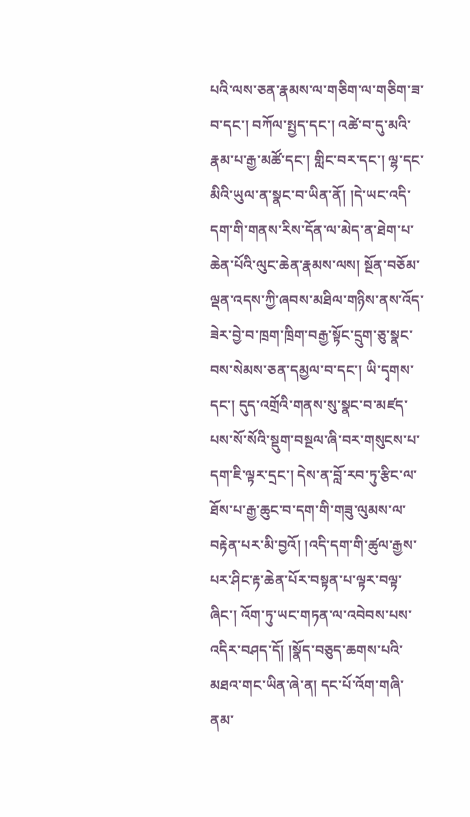པའི་ལས་ཅན་རྣམས་ལ་གཅིག་ལ་གཅིག་ཟ་བ་དང་། བཀོལ་སྤྱད་དང་། འཚེ་བ་དུ་མའི་རྣམ་པ་རྒྱ་མཚོ་དང་། གླིང་བར་དང་། ལྷ་དང་མིའི་ཡུལ་ན་སྣང་བ་ཡིན་ནོ། །དེ་ཡང་འདི་དག་གི་གནས་རིས་དོན་ལ་མེད་ན་ཐེག་པ་ཆེན་པོའི་ལུང་ཆེན་རྣམས་ལས། སྔོན་བཅོམ་ལྡན་འདས་ཀྱི་ཞབས་མཐིལ་གཉིས་ནས་འོད་ཟེར་བྱེ་བ་ཁྲག་ཁྲིག་བརྒྱ་སྟོང་དྲུག་ཅུ་སྣང་བས་སེམས་ཅན་དམྱལ་བ་དང་། ཡི་དྭགས་དང་། དུད་འགྲོའི་གནས་སུ་སྣང་བ་མཛད་པས་སོ་སོའི་སྡུག་བསྔལ་ཞི་བར་གསུངས་པ་དག་ཇི་ལྟར་དྲང་། དེས་ན་བློ་རབ་ཏུ་རྩིང་ལ་ཐོས་པ་རྒྱ་ཆུང་བ་དག་གི་གཟུ་ལུམས་ལ་བརྟེན་པར་མི་བྱའོ། །འདི་དག་གི་ཚུལ་རྒྱས་པར་ཤིང་རྟ་ཆེན་པོར་བསྟན་པ་ལྟར་བལྟ་ཞིང་། འོག་ཏུ་ཡང་གཏན་ལ་འབེབས་པས་འདིར་བཤད་དོ། །སྣོད་བཅུད་ཆགས་པའི་མཐའ་གང་ཡིན་ཞེ་ན། དང་པོ་འོག་གཞི་ནམ་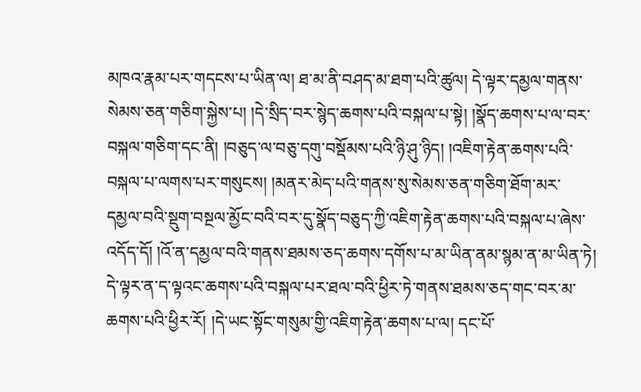མཁའ་རྣམ་པར་གདངས་པ་ཡིན་ལ། ཐ་མ་ནི་བཤད་མ་ཐག་པའི་ཚུལ། དེ་ལྟར་དམྱལ་གནས་སེམས་ཅན་གཅིག་སྐྱེས་པ། །དེ་སྲིད་བར་སྙེད་ཆགས་པའི་བསྐལ་པ་སྟེ། །སྣོད་ཆགས་པ་ལ་བར་བསྐལ་གཅིག་དང་ནི། །བཅུད་ལ་བཅུ་དགུ་བསྡོམས་པའི་ཉི་ཤུ་ཉིད། །འཇིག་རྟེན་ཆགས་པའི་བསྐལ་པ་ལགས་པར་གསུངས། །མནར་མེད་པའི་གནས་སུ་སེམས་ཅན་གཅིག་ཐོག་མར་དམྱལ་བའི་སྡུག་བསྔལ་མྱོང་བའི་བར་དུ་སྣོད་བཅུད་ཀྱི་འཇིག་རྟེན་ཆགས་པའི་བསྐལ་པ་ཞེས་འདོད་དོ། །འོ་ན་དམྱལ་བའི་གནས་ཐམས་ཅད་ཆགས་དགོས་པ་མ་ཡིན་ནམ་སྙམ་ན་མ་ཡིན་ཏེ། དེ་ལྟར་ན་ད་ལྟའང་ཆགས་པའི་བསྐལ་པར་ཐལ་བའི་ཕྱིར་ཏེ་གནས་ཐམས་ཅད་གང་བར་མ་ཆགས་པའི་ཕྱིར་རོ། །དེ་ཡང་སྟོང་གསུམ་གྱི་འཇིག་རྟེན་ཆགས་པ་ལ། དང་པོ་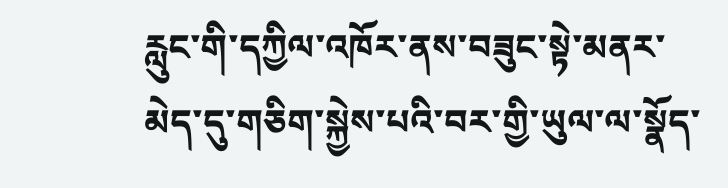རླུང་གི་དཀྱིལ་འཁོར་ནས་བཟུང་སྟེ་མནར་མེད་དུ་གཅིག་སྐྱེས་པའི་བར་གྱི་ཡུལ་ལ་སྣོད་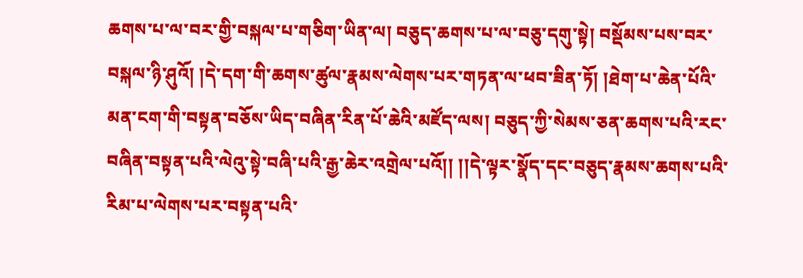ཆགས་པ་ལ་བར་གྱི་བསྐལ་པ་གཅིག་ཡིན་ལ། བཅུད་ཆགས་པ་ལ་བཅུ་དགུ་སྟེ། བསྡོམས་པས་བར་བསྐལ་ཉི་ཤུའོ། །དེ་དག་གི་ཆགས་ཚུལ་རྣམས་ལེགས་པར་གཏན་ལ་ཕབ་ཟིན་ཏོ། །ཐེག་པ་ཆེན་པོའི་མན་ངག་གི་བསྟན་བཅོས་ཡིད་བཞིན་རིན་པོ་ཆེའི་མཛོད་ལས། བཅུད་ཀྱི་སེམས་ཅན་ཆགས་པའི་རང་བཞིན་བསྟན་པའི་ལེའུ་སྟེ་བཞི་པའི་རྒྱ་ཆེར་འགྲེལ་པའོ།། །།དེ་ལྟར་སྣོད་དང་བཅུད་རྣམས་ཆགས་པའི་རིམ་པ་ལེགས་པར་བསྟན་པའི་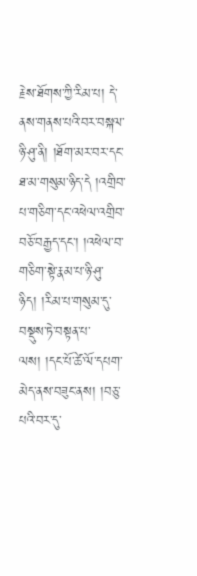རྗེས་ཐོགས་ཀྱི་རིམ་པ། དེ་ནས་གནས་པའི་བར་བསྐལ་ཉི་ཤུ་ནི། །ཐོག་མར་བར་དང་ཐ་མ་གསུམ་ཉིད་དེ །འགྲིབ་པ་གཅིག་དང་འཕེལ་འགྲིབ་བཅོ་བརྒྱད་དང་། །འཕེལ་བ་གཅིག་སྟེ་རྣམ་པ་ཉི་ཤུ་ཉིད། །རིམ་པ་གསུམ་དུ་བསྡུས་ཏེ་བསྟན་པ་ལས། །དང་པོ་ཚེ་ལོ་དཔག་མེད་ནས་བཟུང་ནས། །བཅུ་པའི་བར་དུ་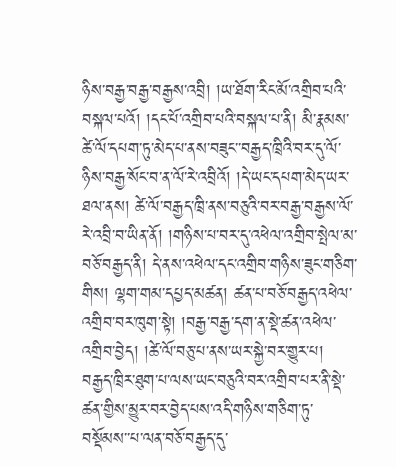ཉིས་བརྒྱ་བརྒྱ་བརྒྱས་འབྲི། །ཡ་ཐོག་རིང་མོ་འགྲིབ་པའི་བསྐལ་པའོ། །དང་པོ་འགྲིབ་པའི་བསྐལ་པ་ནི། མི་རྣམས་ཚེ་ལོ་དཔག་ཏུ་མེད་པ་ནས་བཟུང་་བརྒྱད་ཁྲིའི་བར་དུ་ལོ་ཉིས་བརྒྱ་སོང་བ་ན་ལོ་རེ་འབྲིའོ། །དེ་ཡང་དཔག་མེད་ཡར་ཐལ་ནས། ཚེ་ལོ་བརྒྱད་ཁྲི་ནས་བཅུའི་བར་བརྒྱ་བརྒྱས་ལོ་རེ་འབྲི་བ་ཡིན་ནོ། །གཉིས་པ་བར་དུ་འཕེལ་འགྲིབ་སྤེལ་མ་བཅོ་བརྒྱད་ནི། དེ་ནས་འཕེལ་དང་འགྲིབ་གཉིས་ཟུང་གཅིག་གིས། ལྷག་གམ་དཔྱད་མཚན། ཚན་པ་བཅོ་བརྒྱད་འཕེལ་འགྲིབ་བར་ཁུག་སྟེ། །བརྒྱ་བརྒྱ་དག་ན་སྡེ་ཚན་འཕེལ་འགྲིབ་བྱེད། །ཚེ་ལོ་བཅུ་པ་ནས་ཡར་སྐྱེ་བར་གྱུར་པ། བརྒྱད་ཁྲིར་ཐུག་པ་ལས་ཡང་བཅུའི་བར་འགྲིབ་པར་ནི་སྡེ་ཚན་གྱིས་མྱུར་བར་བྱེད་པས་འདི་གཉིས་གཅིག་ཏུ་བསྡོམས་་པ་ལན་བཅོ་བརྒྱད་དུ་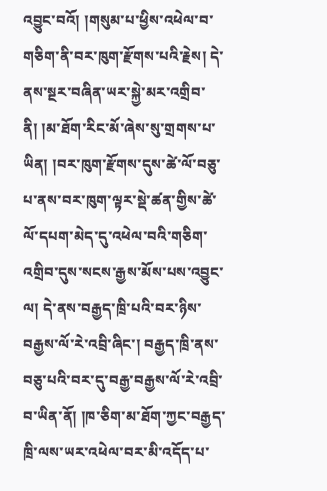འབྱུང་བའོ། །གསུམ་པ་ཕྱིས་འཕེལ་བ་གཅིག་ནི་བར་ཁུག་རྫོགས་པའི་རྗེས། དེ་ནས་སྔར་བཞིན་ཡར་སྐྱེ་མར་འགྲིབ་ནི། །མ་ཐོག་རིང་མོ་ཞེས་སུ་གྲགས་པ་ཡིན། །བར་ཁུག་རྫོགས་དུས་ཚེ་ལོ་བཅུ་པ་ནས་བར་ཁུག་ལྟར་སྡེ་ཚན་གྱིས་ཚེ་ལོ་དཔག་མེད་དུ་འཕེལ་བའི་གཅིག་འགྲིབ་དུས་སངས་རྒྱས་མོས་པས་འབྱུང་ལ། དེ་ནས་བརྒྱད་ཁྲི་པའི་བར་ཉིས་བརྒྱས་ལོ་རེ་འབྲི་ཞིང་། བརྒྱད་ཁྲི་ནས་བཅུ་པའི་བར་དུ་བརྒྱ་བརྒྱས་ལོ་རེ་འབྲི་བ་ཡིན་ནོ། །ཁ་ཅིག་མ་ཐོག་ཀྱང་བརྒྱད་ཁྲི་ལས་ཡར་འཕེལ་བར་མི་འདོད་པ་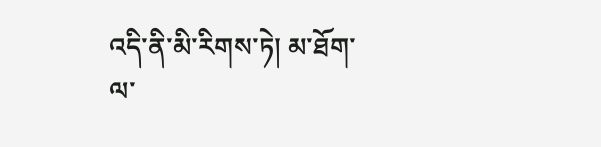འདི་ནི་མི་རིགས་ཏེ། མ་ཐོག་ལ་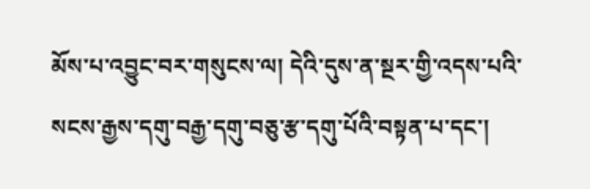མོས་པ་འབྱུང་བར་གསུངས་ལ། དེའི་དུས་ན་སྔར་གྱི་འདས་པའི་སངས་རྒྱས་དགུ་བརྒྱ་དགུ་བཅུ་རྩ་དགུ་པོའི་བསྟན་པ་དང་།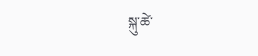སྐུ་ཚེ་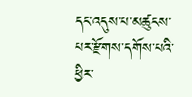དང་འདུས་པ་མཚུངས་པར་རྫོགས་དགོས་པའི་ཕྱིར་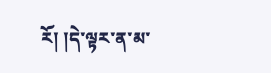རོ། །དེ་ལྟར་ན་མ་